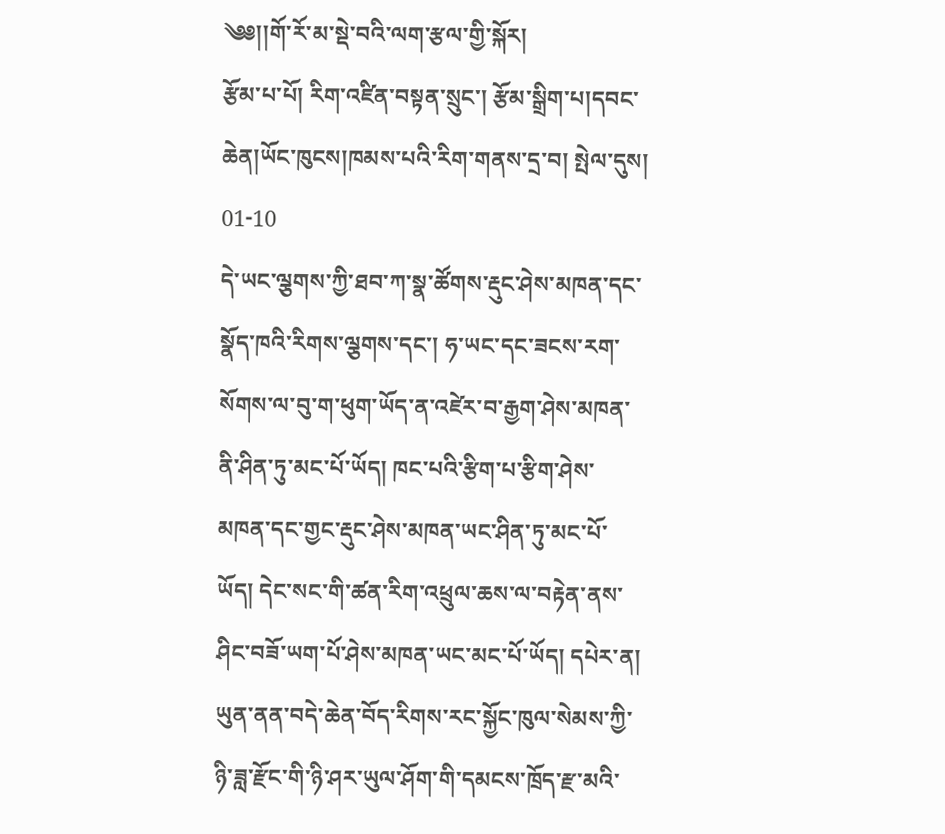༄༅།།གོ་རོ་མ་སྡེ་བའི་ལག་རྩལ་གྱི་སྐོར།
རྩོམ་པ་པོ། རིག་འཛིན་བསྟན་སྲུང་། རྩོམ་སྒྲིག་པ།དབང་ཆེན།ཡོང་ཁུངས།ཁམས་པའི་རིག་གནས་དྲ་བ། སྤེལ་དུས། 01-10
དེ་ཡང་ལྕགས་ཀྱི་ཐབ་ཀ་སྣ་ཚོགས་རྡུང་ཤེས་མཁན་དང་སྣོད་ཁའི་རིགས་ལྕགས་དང་། ཧ་ཡང་དང་ཟངས་རག་སོགས་ལ་བུ་ག་ཕུག་ཡོད་ན་འཛེར་བ་རྒྱག་ཤེས་མཁན་ནི་ཤིན་ཏུ་མང་པོ་ཡོད། ཁང་པའི་རྩིག་པ་རྩིག་ཤེས་མཁན་དང་གྱང་རྡུང་ཤེས་མཁན་ཡང་ཤིན་ཏུ་མང་པོ་ཡོད། དེང་སང་གི་ཚན་རིག་འཕྲུལ་ཆས་ལ་བརྟེན་ནས་ཤིང་བཟོ་ཡག་པོ་ཤེས་མཁན་ཡང་མང་པོ་ཡོད། དཔེར་ན།  ཡུན་ནན་བདེ་ཆེན་བོད་རིགས་རང་སྐྱོང་ཁུལ་སེམས་ཀྱི་ཉི་ཟླ་རྫོང་གི་ཉི་ཤར་ཡུལ་ཤོག་གི་དམངས་ཁྲོད་རྫ་མའི་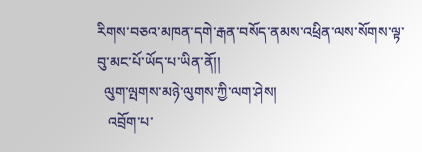རིགས་བཅའ་མཁན་དགེ་རྒན་བསོད་ནམས་འཕྲིན་ལས་སོགས་ལྟ་བུ་མང་པོ་ཡོད་པ་ཡིན་ནོ།།
  ལུག་ལྤགས་མཉེ་ལུགས་ཀྱི་ལག་ཤེས།
   འབྲོག་པ་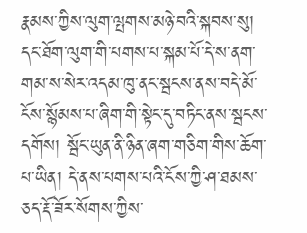རྣམས་ཀྱིས་ལུག་ལྤགས་མཉེ་བའི་སྐབས་སུ། དང་ཐོག་ལུག་གི་པགས་པ་སྐམ་པོ་དེ་ས་ནག་གམ་ས་སེར་འདམ་ཁུ་ནང་སྦངས་ནས་བདེ་མོ་ངོས་སྙོམས་པ་ཞིག་གི་སྟེང་དུ་བཏིང་ནས་སྦངས་དགོས། སྦོང་ཡུན་ནི་ཉིན་ཞག་གཅིག་གིས་ཆོག་པ་ཡིན། དེ་ནས་པགས་པའི་ངོས་ཀྱི་ཤ་ཐམས་ཅད་རྡོ་ཟོར་སོགས་ཀྱིས་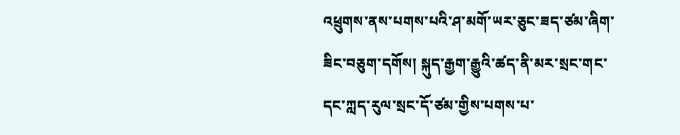འཕྲུགས་ནས་པགས་པའི་ཤ་མགོ་ཡར་ཅུང་ཟད་ཙམ་ཞིག་ཟིང་བཅུག་དགོས། སྐུད་རྒྱག་རྒྱུའི་ཚད་ནི་མར་སྲང་གང་དང་ཀླད་རུལ་སྲང་དོ་ཙམ་གྱིས་པགས་པ་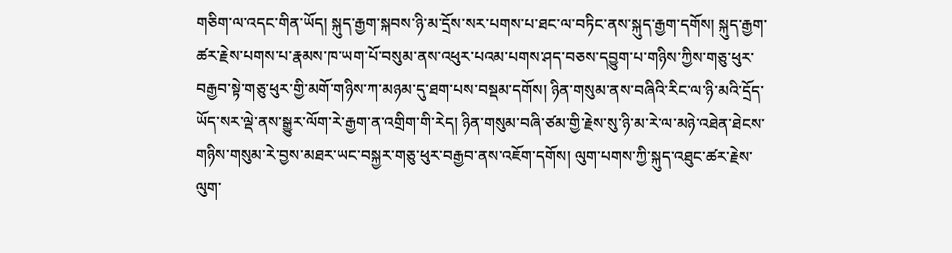གཅིག་ལ་འདང་གིན་ཡོད། སྐུད་རྒྱག་སྐབས་ཉི་མ་དྲོས་སར་པགས་པ་ཐང་ལ་བཏིང་ནས་སྐུད་རྒྱག་དགོས། སྐུད་རྒྱག་ཚར་རྗེས་པགས་པ་རྣམས་ཁ་ཡག་པོ་བསུམ་ནས་འཕུར་པའམ་པགས་ཤད་བཅས་དབྱུག་པ་གཉིས་ཀྱིས་གཅུ་ཕུར་བརྒྱབ་སྟེ་གཅུ་ཕུར་གྱི་མགོ་གཉིས་ཀ་མཉམ་དུ་ཐག་པས་བསྡམ་དགོས། ཉིན་གསུམ་ནས་བཞིའི་རིང་ལ་ཉི་མའི་དྲོད་ཡོད་སར་ལྡེ་ནས་སྒྱུར་ལོག་རེ་རྒྱག་ན་འགྲིག་གི་རེད། ཉིན་གསུམ་བཞི་ཙམ་གྱི་རྗེས་སུ་ཉི་མ་རེ་ལ་མཉེ་འཐེན་ཐེངས་གཉིས་གསུམ་རེ་བྱས་མཐར་ཡང་བསྐྱར་གཅུ་ཕུར་བརྒྱབ་ནས་འཇོག་དགོས། ལུག་པགས་ཀྱི་སྐུད་འཐུང་ཚར་རྗེས་ལུག་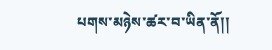པགས་མཉེས་ཚར་བ་ཡིན་ནོ།།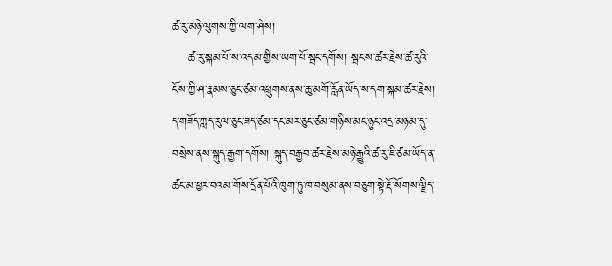ཚ་རུ་མཉེ་ལུགས་ཀྱི་ལག་ཤེས།
    ཚ་རུ་སྐམ་པོ་ས་འདམ་གྱིས་ཡག་པོ་སྦང་དགོས། སྦངས་ཚར་རྗེས་ཚ་རུའི་ངོས་ཀྱི་ཤ་རྣམས་ཅུང་ཙམ་འཕྲུགས་ནས་ཆུ་མགོ་རློན་ཡོད་ས་དག་སྐམ་ཚར་རྗེས། ད་གཟོད་ཀླད་རུལ་ཅུང་ཟད་ཙམ་དང་མར་ཅུང་ཙམ་གཉིས་མང་ཉུང་འདྲ་མཉམ་དུ་བསྲེས་ནས་སྐུད་རྒྱག་དགོས། སྐུད་བརྒྱབ་ཚར་རྗེས་མཉེ་རྒྱུའི་ཚ་རུ་ཇི་ཙམ་ཡོད་ན་ཚང་མ་ཕྱར་བའམ་གོས་དྲོན་པོའི་ཁུག་ཏུ་ཁ་བསུམ་ནས་བཅུག་སྟེ་རྡོ་སོགས་ལྗིད་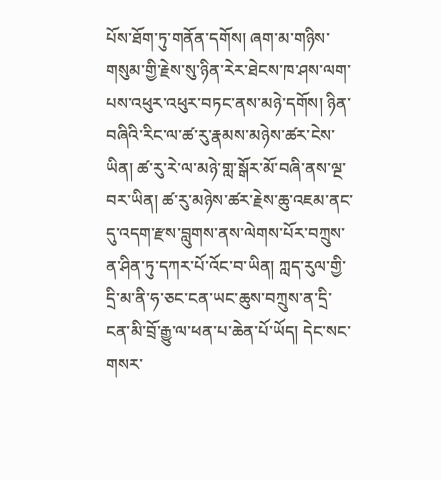པོས་ཐོག་ཏུ་གནོན་དགོས། ཞག་མ་གཉིས་གསུམ་གྱི་རྗེས་སུ་ཉིན་རེར་ཐེངས་ཁ་ཤས་ལག་པས་འཕུར་འཕུར་བཏང་ནས་མཉེ་དགོས། ཉིན་བཞིའི་རིང་ལ་ཚ་རུ་རྣམས་མཉེས་ཚར་ངེས་ཡིན། ཚ་རུ་རེ་ལ་མཉེ་གླ་སྒོར་མོ་བཞི་ནས་ལྔ་བར་ཡིན། ཚ་རུ་མཉེས་ཚར་རྗེས་ཆུ་འཇམ་ནང་དུ་འདག་རྫས་བླུགས་ནས་ལེགས་པོར་བཀྲུས་ན་ཤིན་ཏུ་དཀར་པོ་འོང་བ་ཡིན། ཀླད་རུལ་གྱི་དྲི་མ་ནི་ཧ་ཅང་ངན་ཡང་ཆུས་བཀྲུས་ན་དྲི་ངན་མི་བྲོ་རྒྱུ་ལ་ཕན་པ་ཆེན་པོ་ཡོད། དེང་སང་གསར་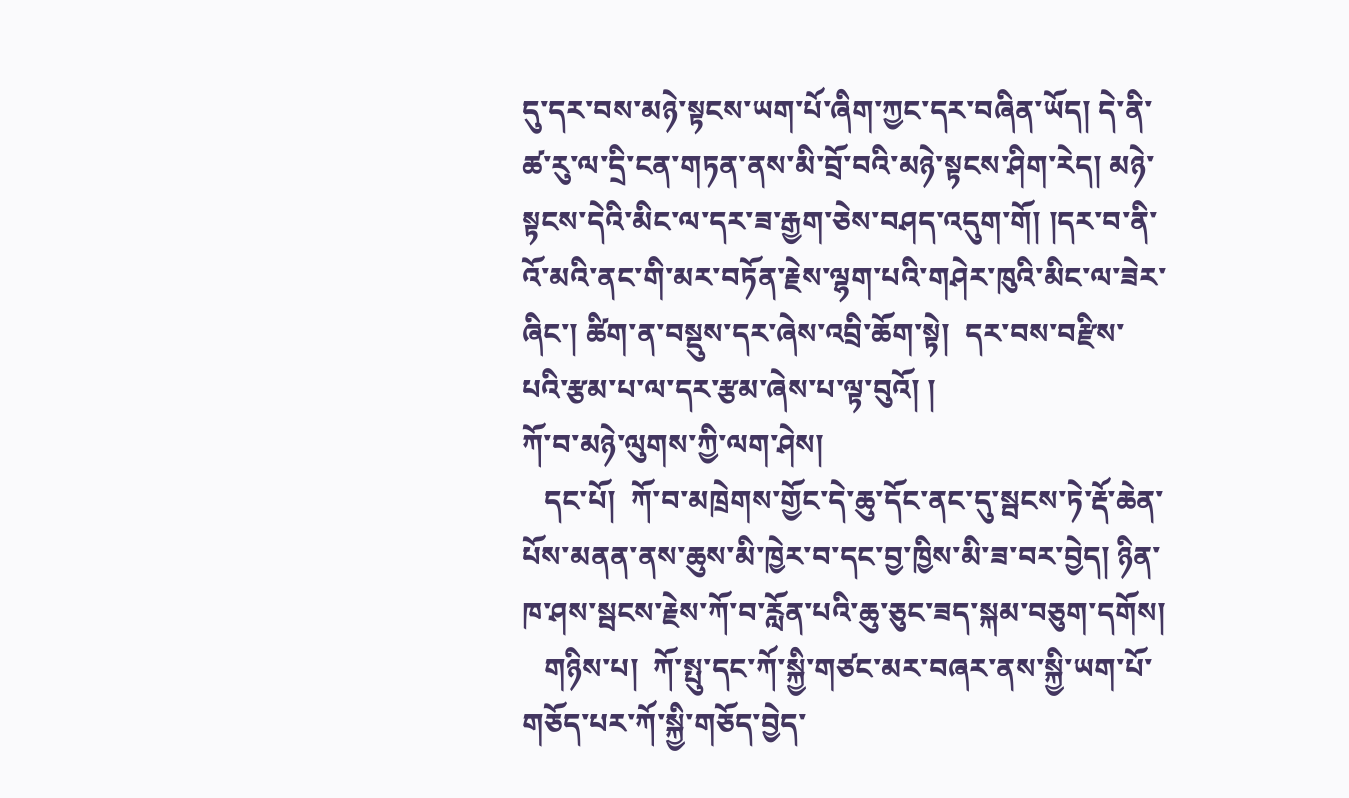དུ་དར་བས་མཉེ་སྟངས་ཡག་པོ་ཞིག་ཀྱང་དར་བཞིན་ཡོད། དེ་ནི་ཚ་རུ་ལ་དྲི་ངན་གཏན་ནས་མི་བྲོ་བའི་མཉེ་སྟངས་ཤིག་རེད། མཉེ་སྟངས་དེའི་མིང་ལ་དར་ཟ་རྒྱག་ཅེས་བཤད་འདུག་གོ། །དར་བ་ནི་འོ་མའི་ནང་གི་མར་བཏོན་རྗེས་ལྷག་པའི་གཤེར་ཁུའི་མིང་ལ་ཟེར་ཞིང་། ཚིག་ན་བསྡུས་དར་ཞེས་འབྲི་ཆོག་སྟེ།  དར་བས་བརྫིས་པའི་རྩམ་པ་ལ་དར་རྩམ་ཞེས་པ་ལྟ་བུའོ། །
ཀོ་བ་མཉེ་ལུགས་ཀྱི་ལག་ཤེས།
   དང་པོ།  ཀོ་བ་མཁྲེགས་གྱོང་དེ་ཆུ་དོང་ནང་དུ་སྦངས་ཏེ་རྡོ་ཆེན་པོས་མནན་ནས་ཆུས་མི་ཁྱེར་བ་དང་བྱ་ཁྱིས་མི་ཟ་བར་བྱེད། ཉིན་ཁ་ཤས་སྦངས་རྗེས་ཀོ་བ་རློན་པའི་ཆུ་ཅུང་ཟད་སྐམ་བཅུག་དགོས།
   གཉིས་པ།  ཀོ་སྤུ་དང་ཀོ་སྐྱི་གཙང་མར་བཞར་ནས་སྐྱི་ཡག་པོ་གཅོད་པར་ཀོ་སྐྱི་གཅོད་བྱེད་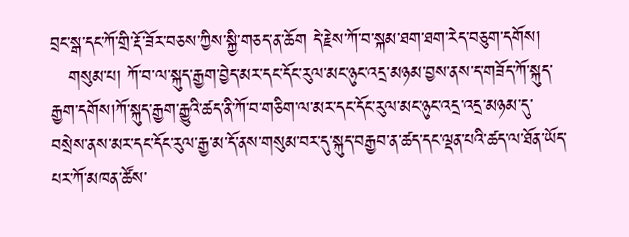བྲང་སྒ་དང་ཀོ་གྲི་རྡོ་ཟོར་བཅས་ཀྱིས་སྐྱི་གཅད་ན་ཆོག དེ་རྗེས་ཀོ་བ་སྐམ་ཐག་ཐག་རེད་བཅུག་དགོས།
   གསུམ་པ། ཀོ་བ་ལ་སྐུད་རྒྱག་བྱེད་མར་དང་དོང་རུལ་མང་ཉུང་འདྲ་མཉམ་བྱས་ནས་ད་གཟོད་ཀོ་སྐུད་རྒྱག་དགོས།ཀོ་སྐུད་རྒྱག་རྒྱུའི་ཚད་ནི་ཀོ་བ་གཅིག་ལ་མར་དང་དོང་རུལ་མང་ཉུང་འདྲ་འདྲ་མཉམ་དུ་བསྲེས་ནས་མར་དང་དོང་རུལ་རྒྱ་མ་དོ་ནས་གསུམ་བར་དུ་སྐུད་བརྒྱབ་ན་ཚད་དང་ལྡན་པའི་ཚད་ལ་ཐོན་ཡོད་པར་ཀོ་མཁན་ཚོས་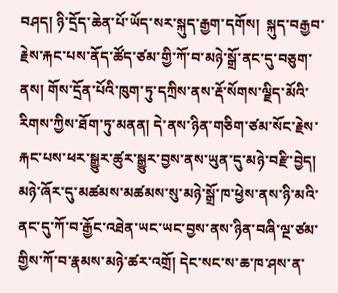བཤད། ཉི་དྲོད་ཆེན་པོ་ཡོད་སར་སྐུད་རྒྱག་དགོས།  སྐུད་བརྒྱབ་རྗེས་རྐང་པས་ནོད་ཚོད་ཙམ་གྱི་ཀོ་བ་མཉེ་སྒྲོ་ནང་དུ་བཅུག་ནས། གོས་དྲོན་པོའི་ཁུག་ཏུ་དཀྲིས་ནས་རྡོ་སོགས་ལྗིད་མོའི་རིགས་ཀྱིས་ཐོག་ཏུ་མནན། དེ་ནས་ཉིན་གཅིག་ཙམ་སོང་རྗེས་རྐང་པས་ཕར་སྒྱུར་ཚུར་སྒྱུར་བྱས་ནས་ཡུན་དུ་མཉེ་བརྫི་བྱེད། མཉེ་ཞོར་དུ་མཚམས་མཚམས་སུ་མཉེ་སྒྲོ་ཁ་ཕྱེས་ནས་ཉི་མའི་ནང་དུ་ཀོ་བ་རྒྱོང་འཐེན་ཡང་ཡང་བྱས་ནས་ཉིན་བཞི་ལྔ་ཙམ་གྱིས་ཀོ་བ་རྣམས་མཉེ་ཚར་འགྲོ། དེང་སང་ས་ཆ་ཁ་ཤས་ན་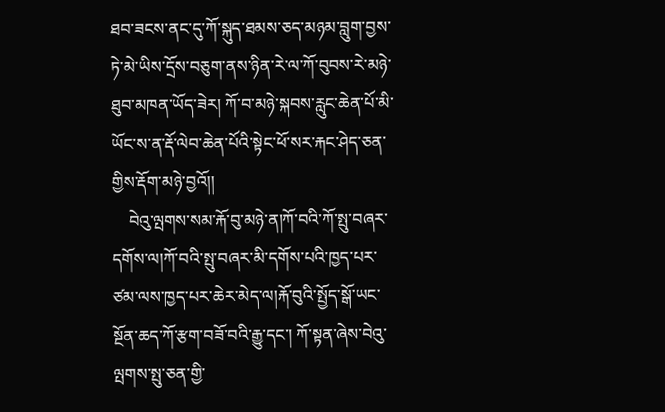ཐབ་ཟངས་ནང་དུ་ཀོ་སྐུད་ཐམས་ཅད་མཉམ་བླུག་བྱས་ཏེ་མེ་ཡིས་དྲོས་བཅུག་ནས་ཉིན་རེ་ལ་ཀོ་བུབས་རེ་མཉེ་ཐུབ་མཁན་ཡོད་ཟེར། ཀོ་བ་མཉེ་སྐབས་རླུང་ཆེན་པོ་མི་ཡོང་ས་ན་རྡོ་ལེབ་ཆེན་པོའི་སྟེང་ཕོ་སར་རྐང་ཤེད་ཅན་གྱིས་རྡོག་མཉེ་བྱའོ།།
    བེའུ་ལྤགས་སམ་རྐོ་བུ་མཉེ་ན།ཀོ་བའི་ཀོ་སྤུ་བཞར་དགོས་ལ།ཀོ་བའི་སྤུ་བཞར་མི་དགོས་པའི་ཁྱད་པར་ཙམ་ལས་ཁྱད་པར་ཆེར་མེད་ལ།རྐོ་བུའི་སྤྱོད་སྒོ་ཡང་སྔོན་ཆད་ཀོ་རྩག་བཟོ་བའི་རྒྱུ་དང་། ཀོ་སྟན་ཞེས་བེའུ་ལྤགས་སྤུ་ཅན་གྱི་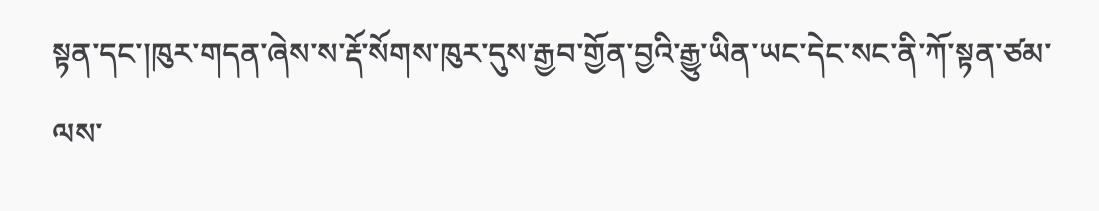སྟན་དང་།ཁུར་གདན་ཞེས་ས་རྡོ་སོགས་ཁུར་དུས་རྒྱབ་གྱོན་བྱའི་རྒྱུ་ཡིན་ཡང་དེང་སང་ནི་ཀོ་སྟན་ཙམ་ལས་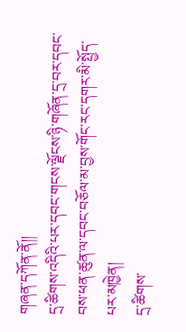གཞན་དཀོན་ནོ།།
དྲ་ཚིགས་འདིའི་པར་དབང་གངས་ལྗོངས་ཉི་གཞོན་དྲ་བར་དབང་བས་ཕན་ཚུན་ལ་དབང་བཅོལ་མ་བྱས་གོང་རང་དགར་མི་སྤྱོད་པར་མཁྱེན།
དྲ་ཚིགས་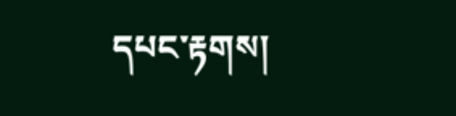དཔང་རྟགས།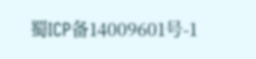蜀ICP备14009601号-1